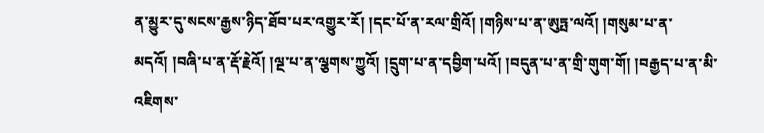ན་མྱུར་དུ་སངས་རྒྱས་ཉིད་ཐོབ་པར་འགྱུར་རོ། །དང་པོ་ན་རལ་གྲིའོ། །གཉིས་པ་ན་ཨུཏྤ་ལའོ། །གསུམ་པ་ན་མདའོ། །བཞི་པ་ན་རྡོ་རྗེའོ། །ལྔ་པ་ན་ལྕགས་ཀྱུའོ། །དྲུག་པ་ན་དབྱིག་པའོ། །བདུན་པ་ན་གྲི་གུག་གོ། །བརྒྱད་པ་ན་མི་འཇིགས་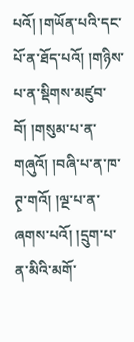པའོ། །གཡོན་པའི་དང་པོ་ན་ཐོད་པའོ། །གཉིས་པ་ན་སྡིགས་མཛུབ་བོ། །གསུམ་པ་ན་གཞུའོ། །བཞི་པ་ན་ཁ་ཊྭ་གའོ། །ལྔ་པ་ན་ཞགས་པའོ། །དྲུག་པ་ན་མིའི་མགོ་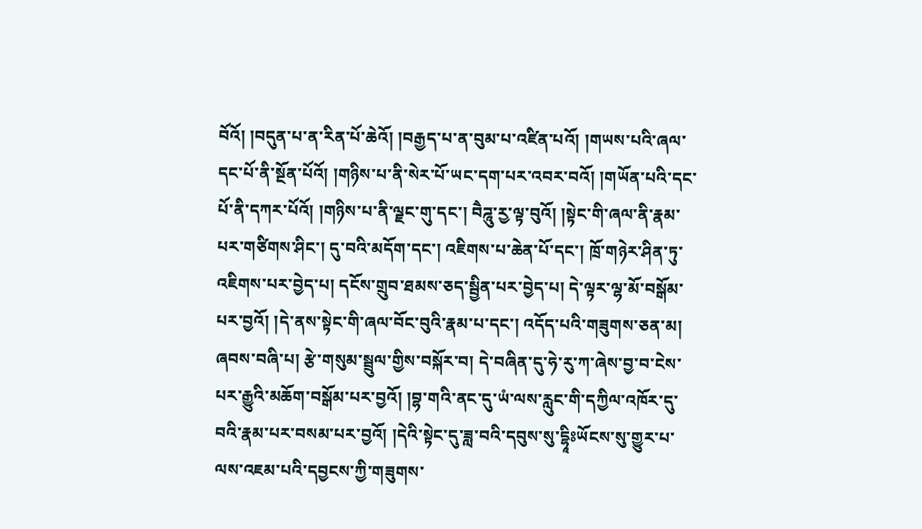བོའོ། །བདུན་པ་ན་རིན་པོ་ཆེའོ། །བརྒྱད་པ་ན་བུམ་པ་འཛིན་པའོ། །གཡས་པའི་ཞལ་དང་པོ་ནི་སྔོན་པོའོ། །གཉིས་པ་ནི་སེར་པོ་ཡང་དག་པར་འབར་བའོ། །གཡོན་པའི་དང་པོ་ནི་དཀར་པོའོ། །གཉིས་པ་ནི་ལྗང་གུ་དང་། བཻཌཱུ་རྱ་ལྟ་བུའོ། །སྟེང་གི་ཞལ་ནི་རྣམ་པར་གཙིགས་ཤིང་། དུ་བའི་མདོག་དང་། འཇིགས་པ་ཆེན་པོ་དང་། ཁྲོ་གཉེར་ཤིན་ཏུ་འཇིགས་པར་བྱེད་པ། དངོས་གྲུབ་ཐམས་ཅད་སྦྱིན་པར་བྱེད་པ། དེ་ལྟར་ལྷ་མོ་བསྒོམ་པར་བྱའོ། །དེ་ནས་སྟེང་གི་ཞལ་བོང་བུའི་རྣམ་པ་དང་། འདོད་པའི་གཟུགས་ཅན་མ། ཞབས་བཞི་པ། རྩེ་གསུམ་སྦྲུལ་གྱིས་བསྐོར་བ། དེ་བཞིན་དུ་ཧེ་རུ་ཀ་ཞེས་བྱ་བ་ངེས་པར་རྒྱུའི་མཆོག་བསྒོམ་པར་བྱའོ། །བྷ་གའི་ནང་དུ་ཡཾ་ལས་རླུང་གི་དཀྱིལ་འཁོར་དུ་བའི་རྣམ་པར་བསམ་པར་བྱའོ། །དེའི་སྟེང་དུ་ཟླ་བའི་དབུས་སུ་དྷཱིཿཡོངས་སུ་གྱུར་པ་ལས་འཇམ་པའི་དབྱངས་ཀྱི་གཟུགས་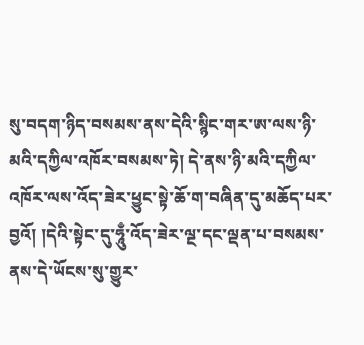སུ་བདག་ཉིད་བསམས་ནས་དེའི་སྙིང་གར་ཨ་ལས་ཉི་མའི་དཀྱིལ་འཁོར་བསམས་ཏེ། དེ་ནས་ཉི་མའི་དཀྱིལ་འཁོར་ལས་འོད་ཟེར་ཕྱུང་སྟེ་ཆོ་ག་བཞིན་དུ་མཆོད་པར་བྱའོ། །དེའི་སྟེང་དུ་ཧཱུྃ་འོད་ཟེར་ལྔ་དང་ལྡན་པ་བསམས་ནས་དེ་ཡོངས་སུ་གྱུར་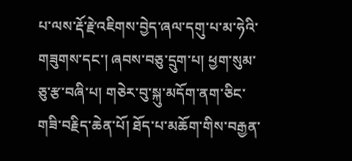པ་ལས་རྡོ་རྗེ་འཇིགས་བྱེད་ཞལ་དགུ་པ་མ་ཧེའི་གཟུགས་དང་། ཞབས་བཅུ་དྲུག་པ། ཕྱག་སུམ་ཅུ་རྩ་བཞི་པ། གཅེར་བུ་སྐུ་མདོག་ནག་ཅིང་གཟི་བརྗིད་ཆེན་པོ། ཐོད་པ་མཆོག་གིས་བརྒྱན་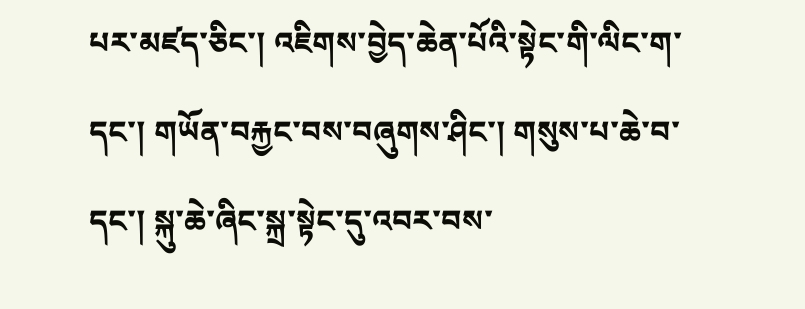པར་མཛད་ཅིང་། འཇིགས་བྱེད་ཆེན་པོའི་སྟེང་གི་ལིང་ག་དང་། གཡོན་བརྐྱང་བས་བཞུགས་ཤིང་། གསུས་པ་ཆེ་བ་དང་། སྐུ་ཆེ་ཞིང་སྐྲ་སྟེང་དུ་འབར་བས་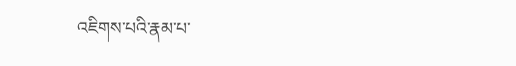འཇིགས་པའི་རྣམ་པ་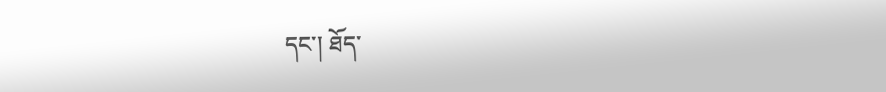དང་། ཐོད་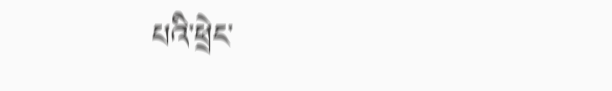པའི་ཕྲེང་